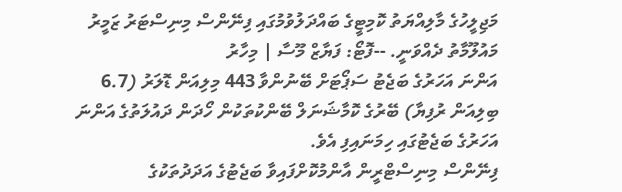މަޖިލީހުގެ މާލިއްޔަތު ކޮމިޓީގެ ބައްދަލުވުމުގައި ފިނޭންސް މިނިސްޓަރު ޒަމީރު މައުލޫމާތު ދެއްވަނީ. --ފޮޓޯ: ފަޔާޒް މޫސާ | މިހާރު
އަންނަ އަހަރުގެ ބަޖެޓު ސަޕޯޓަށް ބޭނުންވާ 443 މިލިއަން ޑޮލަރު (6.7 ބިލިއަން ރުފިޔާ) ބޭރުގެ ކޮމާޝަނަލް ބޭންކުތަކުން ހޯދަން ދައުލަތުގެ އަންނަ އަހަރުގެ ބަޖެޓުގައި ހިމަނައިފި އެވެ.
ފިނޭންސް މިނިސްޓްރީން އާންމުކޮށްފައިވާ ބަޖެޓުގެ އަދަދުތަކުގެ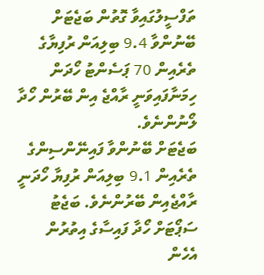ތަފްސީލުގައިވާ ގޮތުން ބަޖެޓަށް ބޭނުންވާ 9.4 ބިލިއަން ރުފިޔާގެ ތެރެއިން 70 ޕަސެންޓު ހޯދަން ހިމަނާފައިވަނީ ރާއްޖެ އިން ބޭރުން ހޯދާ ލޯނުންނެވެ.
ބަޖެޓަށް ބޭނުންވާ ފައިނޭންސިންގެ ތެރެއިން 9.1 ބިލިއަން ރުފިޔާ ހޯދަނީ ރާއްޖެއިން ބޭރުންނެވެ. ބަޖެޓު ސަޕޯޓަށް ހޯދާ ފައިސާގެ އިތުރުން އެހެން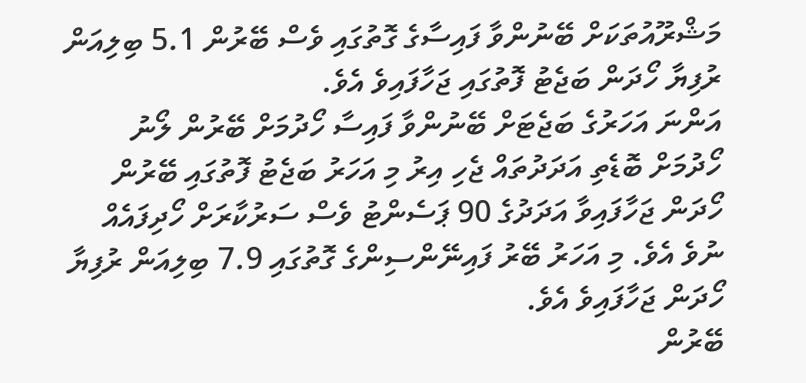މަޝްރޫއުތަކަށް ބޭނުންވާ ފައިސާގެ ގޮތުގައި ވެސް ބޭރުން 5.1 ބިލިއަން ރުފިޔާ ހޯދަން ބަޖެޓު ފޮތުގައި ޖަހާފައިވެ އެވެ.
އަންނަ އަހަރުގެ ބަޖެޓަށް ބޭނުންވާ ފައިސާ ހޯދުމަށް ބޭރުން ލޯނު ހޯދުމަށް ބޮޑެތި އަދަދުތައް ޖެހި އިރު މި އަހަރު ބަޖެޓު ފޮތުގައި ބޭރުން ހޯދަން ޖަހާފައިވާ އަދަދުގެ 90 ޕަސެންޓު ވެސް ސަރުކާރަށް ހޯދިފައެއް ނުވެ އެވެ. މި އަހަރު ބޭރު ފައިނޭންސިންގެ ގޮތުގައި 7.9 ބިލިއަން ރުފިޔާ ހޯދަން ޖަހާފައިވެ އެވެ.
ބޭރުން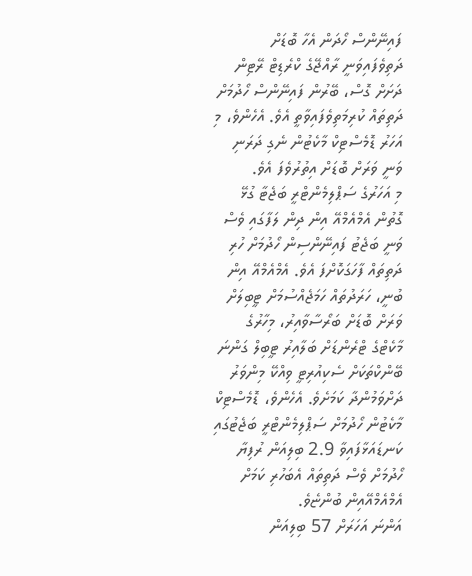ފައިނޭންސް ހޯދަން އެހާ ބޮޑަށް ދަތިވެފައިވަނީ ރާއްޖޭގެ ކްރެޑިޓް ރޭޓިން ދަށަށް ގޮސް، ބޭރުން ފައިނޭންސް ހޯދުމަށް ދަތިތައް ކުރިމަތިވެފައިވާތީ އެވެ. އެހެންވެ، މި އަހަރު ޑޮމެސްޓިކް މާކެޓުން ނެގި ދަރަނި ވަނީ ވަރަށް ބޮޑަށް އިތުރުވެފަ އެވެ.
މި އަހަރުގެ ސަޕްލިމެންޓްރީ ބަޖެޓާ ގުޅޭ ގޮތުން އެމްއެމްއޭ އިން ދިން ލަފާގައި ވެސް ވަނީ ބަޖެޓު ފައިނޭންސިން ހޯދުމަށް ހުރި ދަތިތައް ފާހަގަކޮށްފަ އެވެ. އެމްއެމްއޭ އިން ބުނީ، ހަރަދުތައް ހަމަޖެއްސުމަށް ޓީބިލަށް ވަރަށް ބޮޑަށް ބަރޯސާވާއިރު، މިހާރުގެ މާކެޓްގެ ޓްރެންޑަށް ބަލާއިރު ޓީބިލް ގަންނަ ބޭންކްތަކަށް ސެކިއުރިޓީ ވިއްކޭ މިންވަރު ދަށްވަމުންދާ ކަމަށެވެ. އެހެންވެ، ޑޮމެސްޓިކް މާކެޓުން ހޯދުމަށް ސަޕްލިމެންޓްރީ ބަޖެޓުގައި ކަނޑައަޅާފައިވާ 2.9 ބިލިއަން ރުފިޔާ ހޯދުމަށް ވެސް ދަތިތައް އެބަހުރި ކަމަށް އެމްއެމްއޭއިން ބުންޏެވެ.
އަންނަ އަހަރަށް 57 ބިލިއަން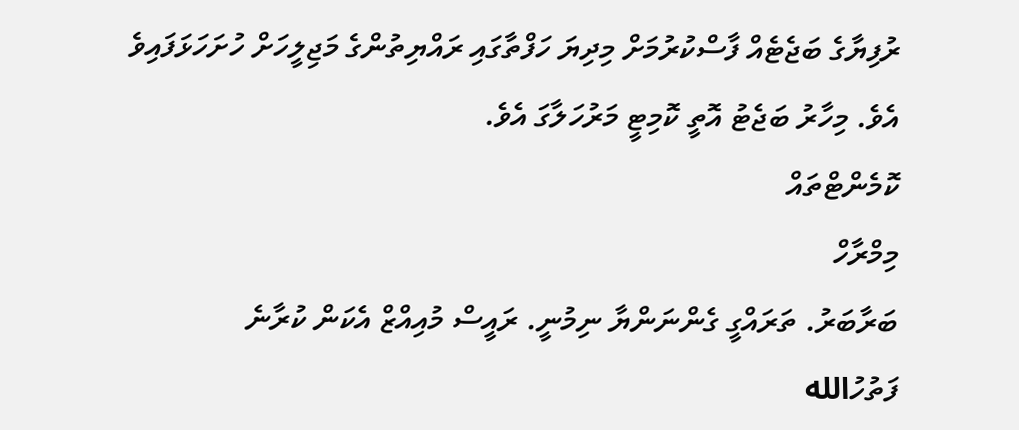ރުފިޔާގެ ބަޖެޓެއް ފާސްކުރުމަށް މިދިޔަ ހަފްތާގައި ރައްޔިތުންގެ މަޖިލީހަށް ހުށަހަޅަފައިވެ އެވެ. މިހާރު ބަޖެޓު އޮތީ ކޮމިޓީ މަރުހަލާގަ އެވެ.
ކޮމެންޓްތައް
މިމްރާހް
ބަރާބަރު. ތަރައްގީ ގެންނަންޔާ ނިމުނީ. ރައީސް މުއިއްޒް އެކަން ކުރާނެ
ފަތުހުالله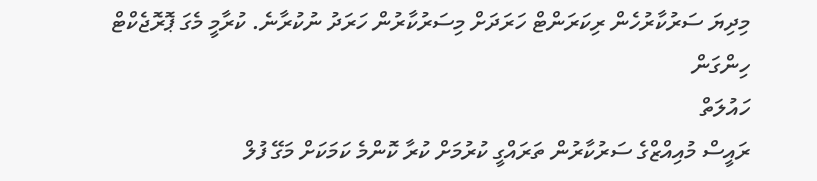މިދިޔަ ސަރުކާރުހެން ރިކަރަންޓް ހަރަދަށް މިސަރުކާރުން ހަރަދު ނުކުރާނެ. ކުރާމީ މެގަ ޕޮރޮޖެކްޓް ހިންގަން
ހައުލަތް
ރައީސް މުއިއްޒްގެ ސަރުކާރުން ތަރައްގީ ކުރުމަށް ކުރާ ކޮންމެ ކަމަކަށް މަގޭ ފުލް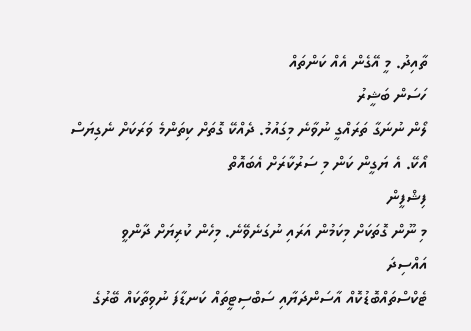ތާއިދު. މީ އޭގެން އެއް ކަންތައް
ހަސަން ބަޝީރު
ލޯން ނުނަގާ ތަރައްގީ ނުވާނެ މިގައުމު. ދެއްކޭ ގޮތަށް ކިތަންމެ ވަރަކަށް ނެގިޔަސް އޯކޭ. އެ ޔަގީން ކަން މި ސަރުކާރަށް އެބައޮތް
ފިޝްފީން
މި ނޫން ގޮތަކަށް މިކަމުން އަރައި ނުގަނެވޭނެ. މިހެން ކުރިޔަށް ދާންވީ
އައްސިދަ
ޓެކްސްތައްބޮޑުކޮއް އާސަންދަޔާއި ސަބްސިޓީތައް ކަނޑާފަ ނުވިތާކައް ބޭރުގެ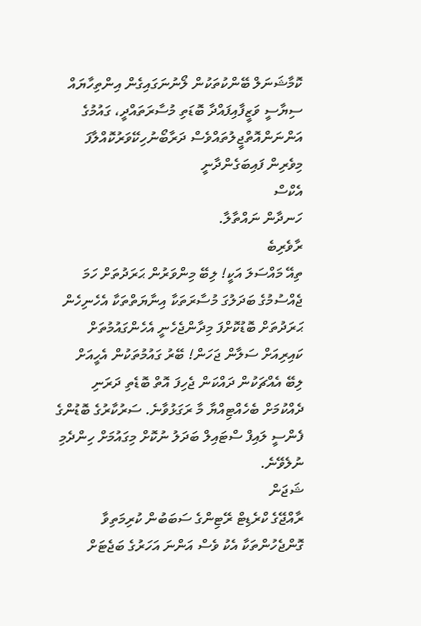ކޮމާޝަނަލް ބޭންކުތަކުން ލޯނުނަގައިގެން އިންތިހާޔައް ސިޔާސީ ވަޒީފާއިފައްދާ ބޮޑަތި މުސާރަތައްދީ، ގައުމުގެ އަންނަންއޮތްޖީލުތައްވެސް ދަރާބޯނުހިކޭވަރުކޮއްލާފަ މިވެރިން ފައިބަގެންދާނީ
އެކްސް
ހަނދާން ނައްތާލާ.
ރާވެރިބެ
ތިއޭ މައްސަލަ އަކީ! ލިބޭ މިންވަރުން ޙަރަދުތަށް ހަމަ ޖެއްސުމުގެ ބަދަލުގަ މުސާރަތަކާ އިނާޔަތްތަކާ އެހެނިހެން ޙަރަދުތަށް ބޮޑުކޮށްފަ މިދާންޖެހެނީ އެހެންގައުމުތަށް ކައިރިއަށް ސަލާން ޖަހަން! ބޭރު ގައުމުތަކުން އެހީއަށް ލިބޭ އެއްޗަކުން ދައްކަން ޖެހިފަ އޮތް ބޮޑެތި ދަރަނި ދެއްކުމަށް ބެހެއްޓިއްޔާ މާ ރަގަޅުވާނެ. ސަރުކާރުގެ ބޮޑުންގެ ފެންސީ ލައިފް ސްޓައިލް ބަދަލު ނުކޮށް މިގައުމަށް ހިންދެމި ނުލެވޭނެ.
ޝަޖަން
ރާއްޖޭގެ ކްރެޑިޓް ރޭޓިންގެ ސަބަބުން ކުރިމަތިވާ ގޮންޖެހުންތަކާ އެކު ވެސް އަންނަ އަހަރުގެ ބަޖެޓަށް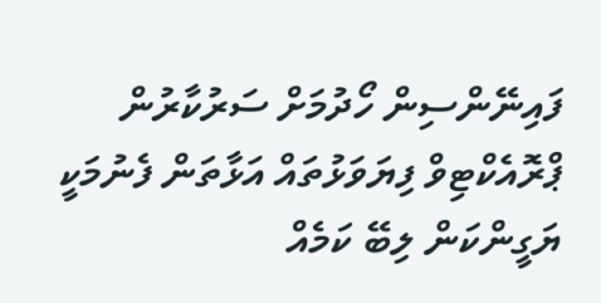ފައިނޭންސިން ހޯދުމަށް ސަރުކާރުން ޕްރޮއެކްޓިވް ފިޔަވަޅުތައް އަޅާތަން ފެނުމަކީ ޔަގީންކަން ލިބޭ ކަމެއް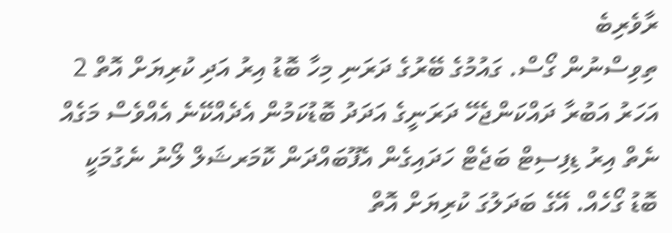ރާވެރިބެ
ތިވިސްނުން ގޯސް. ގައުމުގެ ބޭރުގެ ދަރަނި މިހާ ބޮޑު އިރު އަދި ކުރިޔަށް އޮތް 2 އަހަރު އަބުރާ ދައްކަންޖެހޭ ދަރަނީގެ އަދަދު ބޮޑުކަމުން އެދެއްކޭނެ އެއްވެސް މަގެއް ނެތް އިރު ޑިފިސިޓް ބަޖެޓް ހަދައިގެން އެފޫބައްދަން ކޮމަރޝަލް ލޯނު ނެގުމަކީ ބޮޑު ގޯހެއް. އޭގެ ބަދަލުގަ ކުރިޔަށް އޮތް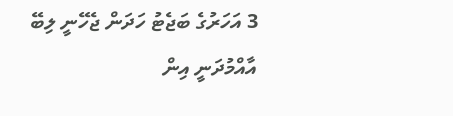3 އަހަރުގެ ބަޖެޓު ހަދަން ޖެހޭނީ ލިބޭ އާއްމުދަނީ އިން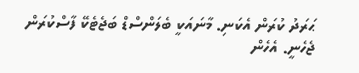ޙަރަދު ކުރަން އެކަނި. މާނައަކީ ބެލަންސްޑް ބަޖެޓެކޭ ފާސްކުރަން ޖެހެނީ. އެހެން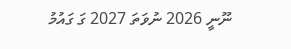ނޫނީ 2026 ނުވަތަ 2027 ގަ ގައުމު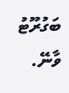ބަގުރޫޓު ވާނޭ.